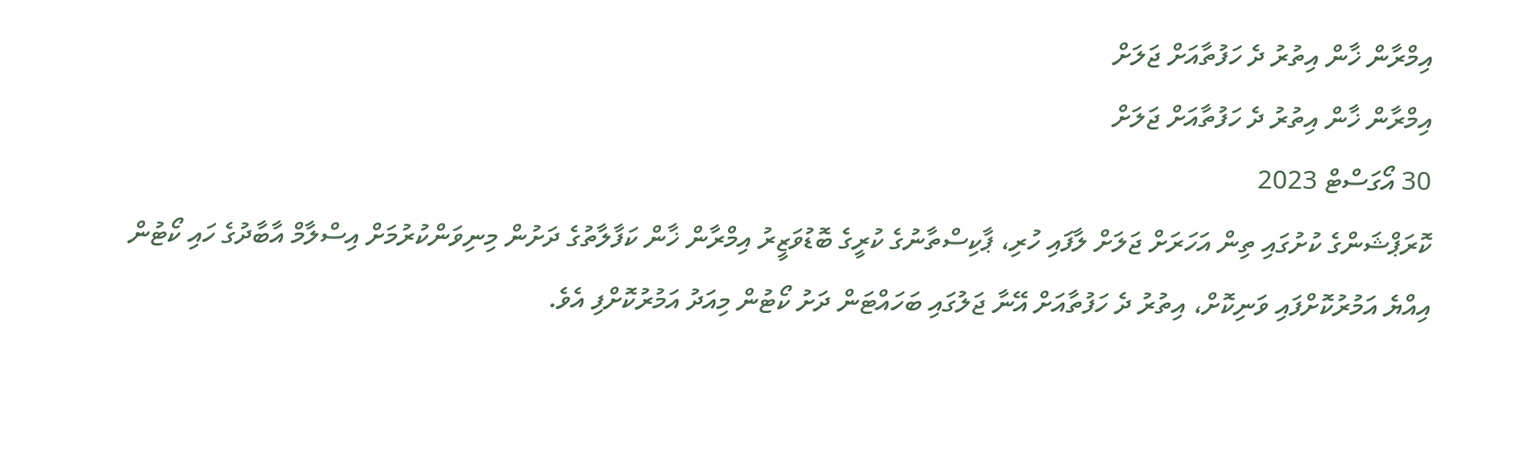އިމްރާން ޚާން އިތުރު ދެ ހަފުތާއަށް ޖަލަށް
އިމްރާން ޚާން އިތުރު ދެ ހަފުތާއަށް ޖަލަށް
30 އޯގަސްޓް 2023
ކޮރަޕްޝަންގެ ކުށުގައި ތިން އަހަރަށް ޖަލަށް ލާފައި ހުރި، ޕާކިސްތާނުގެ ކުރީގެ ބޮޑުވަޒީރު އިމްރާން ޚާން ކަފާލާތުގެ ދަށުން މިނިވަންކުރުމަށް އިސްލާމް އާބާދުގެ ހައި ކޯޓުން އިއްޔެ އަމުރުކޮށްފައި ވަނިކޮށް، އިތުރު ދެ ހަފުތާއަށް އޭނާ ޖަލުގައި ބަހައްޓަން ދަށު ކޯޓުން މިއަދު އަމުރުކޮށްފި އެވެ.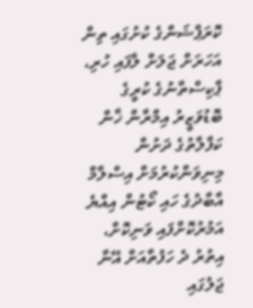ކޮރަޕްޝަންގެ ކުށުގައި ތިން އަހަރަށް ޖަލަށް ލާފައި ހުރި، ޕާކިސްތާނުގެ ކުރީގެ ބޮޑުވަޒީރު އިމްރާން ޚާން ކަފާލާތުގެ ދަށުން މިނިވަންކުރުމަށް އިސްލާމް އާބާދުގެ ހައި ކޯޓުން އިއްޔެ އަމުރުކޮށްފައި ވަނިކޮށް، އިތުރު ދެ ހަފުތާއަށް އޭނާ ޖަލުގައި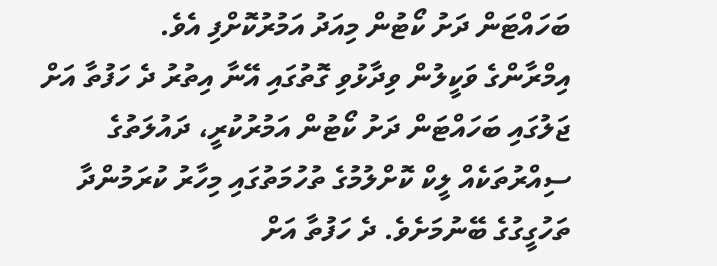ބަހައްޓަން ދަށު ކޯޓުން މިއަދު އަމުރުކޮށްފި އެވެ.
އިމްރާންގެ ވަކީލުން ވިދާޅުވި ގޮތުގައި އޭނާ އިތުރު ދެ ހަފުތާ އަށް ޖަލުގައި ބަހައްޓަން ދަށު ކޯޓުން އަމުރުކުރީ، ދައުލަތުގެ ސިއްރުތަކެއް ލީކް ކޮށްލުމުގެ ތުހުމަތުގައި މިހާރު ކުރަމުންދާ ތަހުގީގުގެ ބޭނުމަށެވެ. ދެ ހަފުތާ އަށް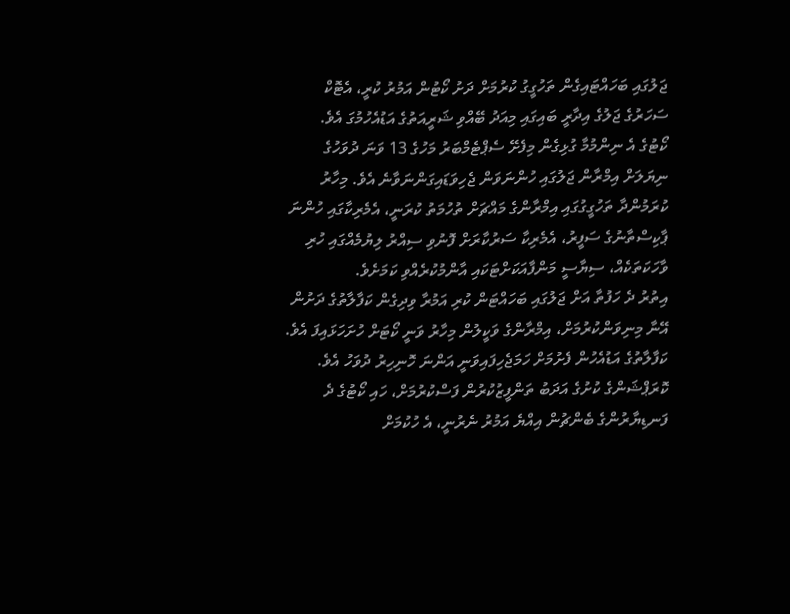ޖަލުގައި ބަހައްޓައިގެން ތަހުގީގު ކުރުމަށް ދަށު ކޯޓުން އަމުރު ކުރީ، އެޓޮކް ސަހަރުގެ ޖަލުގެ އިދާރީ ބައިގައި މިއަދު ބޭއްވި ޝަރީއަތުގެ އަޑުއެހުމުގަ އެވެ.
ކޯޓުގެ އެ ނިންމުމާ ގުޅިގެން މިފެށޭ ސެޕްޓެމްބަރު މަހުގެ 13 ވަނަ ދުވަހުގެ ނިޔަލަށް އިމްރާން ޖަލުގައި ހުންނަވަން ޖެހިވަޑައިގަންނަވާނެ އެވެ. މިހާރު ކުރަމުންދާ ތަހުގީގުގައި އިމްރާންގެ މައްޗަށް ތުހުމަތު ކުރަނީ، އެމެރިކާގައި ހުންނަ ޕާކިސްތާނުގެ ސަފީރު، އެމެރިކާ ސަރުކާރަށް ފޮނުވި ސިއްރު ލިޔުމެއްގައި ހުރި ވާހަކަތަކެއް، ސިޔާސީ މަންފާއަކަށްޓަކައި އާންމުކުރެއްވި ކަމަށެވެ.
އިތުރު ދެ ހަފުތާ އަށް ޖަލުގައި ބަހައްޓަން ކުރި އަމުރާ ވިދިގެން ކަފާލާތުގެ ދަށުން އޭނާ މިނިވަންކުރުމަށް، އިމްރާންގެ ވަކީލުން މިހާރު ވަނީ ކޯޓަށް ހުށަހަޅައިފަ އެވެ. ކަފާލާތުގެ އަޑުއެހުން ފެށުމަށް ހަމަޖެހިފައިވަނީ އަންނަ ހޮނިހިރު ދުވަހު އެވެ.
ކޮރަޕްޝަންގެ ކުށުގެ އަދަބު ތަންފީޒުކުރުން ފަސްކުރުމަށް، ހައި ކޯޓުގެ ދެ ފަނޑިޔާރުންގެ ބެންޗުން އިއްޔެ އަމުރު ނެރުނީ، އެ ހުކުމަށް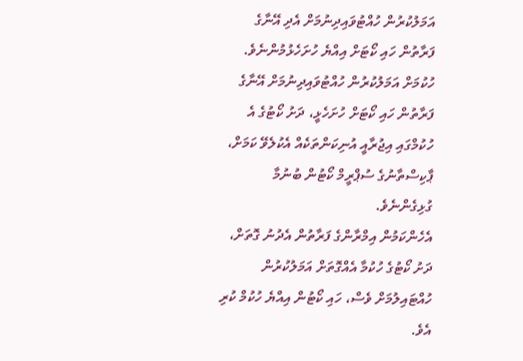އަމަލުކުރުން ހުއްޓުވައިދިނުމަށް އެދި އޭނާގެ ފަރާތުން ހައި ކޯޓަށް އިއްޔެ ހުށަހެޅުމުންނެވެ. ހުކުމަށް އަމަލުކުރުން ހުއްޓުވައިދިނުމަށް އޭނާގެ ފަރާތުން ހައި ކޯޓަށް ހުށަހެޅީ، ދަށު ކޯޓުގެ އެ ހުކުމްގައި އިޖުރާއީ އުނިކަންތަކެއް އެކުލެވޭ ކަމަށް، ޕާކިސްތާނުގެ ސުޕްރީމް ކޯޓުން ބުނުމާ ގުޅިގެންނެވެ.
އެހެންކަމުން އިމްރާންގެ ފަރާތުން އެދުނު ގޮތަށް، ދަށު ކޯޓުގެ ހުކުމާ އެއްގޮތަށް އަމަލުކުރުން ހުއްޓައިލުމަށް ވެސް، ހައި ކޯޓުން އިއްޔެ ހުކުމް ކުރި އެވެ.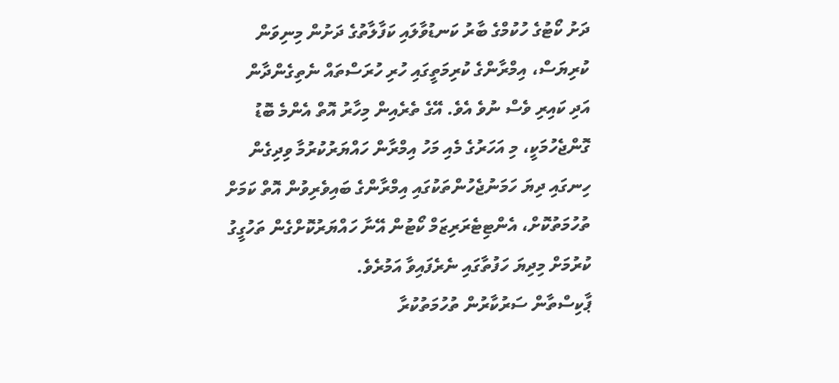ދަށު ކޯޓުގެ ހުކުމްގެ ބާރު ކަނޑުވާލައި ކަފާލާތުގެ ދަށުން މިނިވަން ކުރިޔަސް، އިމްރާންގެ ކުރިމަތީގައި ހުރި ހުރަސްތައް ނެތިގެންދާން އަދި ކައިރި ވެސް ނުވެ އެވެ. އޭގެ ތެރެއިން މިހާރު އޮތް އެންމެ ބޮޑު ގޮންޖެހުމަކީ، މި އަހަރުގެ މެއި މަހު އިމްރާން ހައްޔަރުކުރުމާ ވިދިގެން ހިނގައި ދިޔަ ހަމަނުޖެހުންތަކުގައި އިމްރާންގެ ބައިވެރިވުން އޮތް ކަމަށް ތުހުމަތުކޮށް، އެންޓިޓެރަރިޒަމް ކޯޓުން އޭނާ ހައްޔަރުކޮށްގެން ތަހުގީގު ކުރުމަށް މިދިޔަ ހަފުތާގައި ނެރެފައިވާ އަމުރެވެ.
ޕާކިސްތާން ސަރުކާރުން ތުހުމަތުކުރާ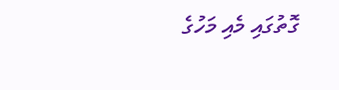ގޮތުގައި މެއި މަހުގެ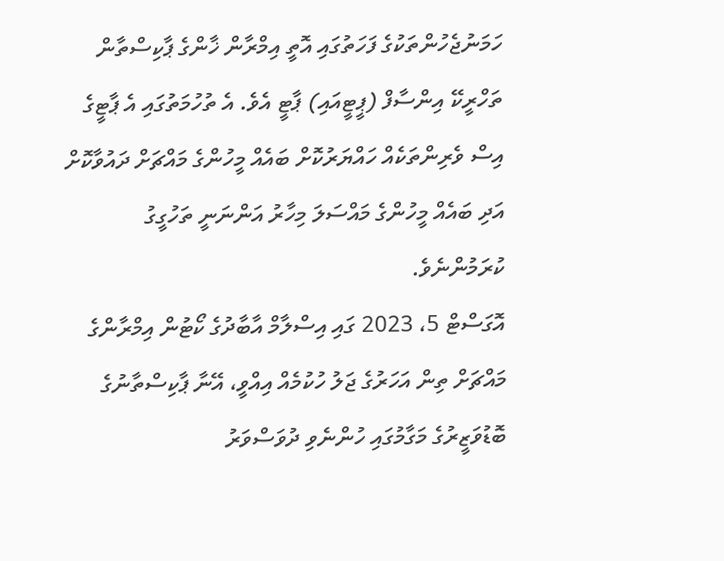ހަމަނުޖެހުންތަކުގެ ފަހަތުގައި އޮތީ އިމްރާން ޚާންގެ ޕާކިސްތާން ތަހްރީކޭ އިންސާފް (ޕީޓީއައި) ޕާޓީ އެވެ. އެ ތުހުމަތުގައި އެ ޕާޓީގެ އިސް ވެރިންތަކެއް ހައްޔަރުކޮށް ބައެއް މީހުންގެ މައްޗަށް ދައުވާކޮށް އަދި ބައެއް މީހުންގެ މައްސަލަ މިހާރު އަންނަނީ ތަހުގީގު ކުރަމުންނެވެ.
އޮގަސްޓް 5، 2023 ގައި އިސްލާމް އާބާދުގެ ކޯޓުން އިމްރާންގެ މައްޗަށް ތިން އަހަރުގެ ޖަލު ހުކުމެއް އިއްވީ، އޭނާ ޕާކިސްތާނުގެ ބޮޑުވަޒީރުގެ މަގާމުގައި ހުންނެވި ދުވަސްވަރު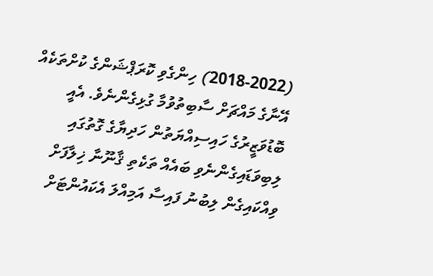(2018-2022) ހިންގެވި ކޮރަޕްޝަންގެ ކުށްތަކެއް އޭނާގެ މައްޗަށް ސާބިތުވުމާ ގުޅިގެންނެވެ. އެއީ ބޮޑުވަޒީރުގެ ހައިސިއްޔަތުން ހަދިޔާގެ ގޮތުގައި ލިބިވަޑައިގެންނެވި ބައެއް ތަކެތި ޤާނޫނާ ޚިލާފަށް ވިއްކައިގެން ލިބުނު ފައިސާ އަމިއްލަ އެކައުންޓަށް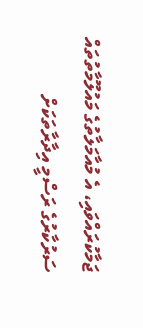ޖަމާކުރައްވައި، އެ މުއާމަލާތުގެ މައުލޫމާތުތައް ސަރުކާރުގެ ރަސްމީ އިދާރާތަކަށް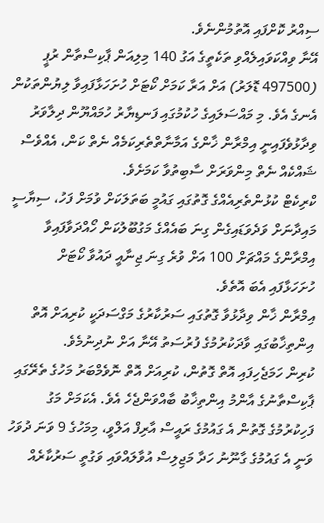ސިއްރު ކޮށްފައި އޮތުމުންނެވެ.
އޭނާ ވިއްކަވައިލެއްވި ތަކެތީގެ އަގު 140 މިލިއަން ޕާކިސްތާން ރުޕީ (497500 ޑޮލަރު) އަށް އަރާ ކަމަށް ކޯޓަށް ހުށަހަޅާފައިވާ ލިޔުންތަކުން އެނގެ އެވެ. މި މައްސަލައިގެ ހުކުމުގައި ފަނޑިޔާރު ހުމައްޔޫން ދިލާވަރު ވިދާޅުވެފައިނީ އިމްރާން ޚާންގެ އަމާނާތްތެރިކަމެއް ނެތް ކަން، އެއްވެސް ޝައްކެއް ނެތް މިންވަރަށް ސާބިތުވާ ކަމަށެވެ.
ކްރިކެޓް ކުޅުންތެރިއެއްގެ ގޮތުގައި ގައުމީ ބަތަލަކަށް ވުމަށް ފަހު، ސިޔާސީ މައިދާނަށް ވަދެވަޑައިގެން ގިނަ ބައެއްގެ މަގުބޫލުކަން ހޯއްދަވާފައިވާ އިމްރާންގެ މައްޗަށް 100 އަށް ވުރެ ގިނަ ޖިނާއީ ދައުވާ ކޯޓަށް ހުށަހަޅާފައި އެބަ އޮތެވެ.
އިމްރާން ޚާން ވިދާޅުވާ ގޮތުގައި ސަރުކާރުގެ މަގްސަދަކީ ކުރިއަށް އޮތް އިންތިޚާބުގައި ވާދަކުރުމުގެ ފުރުސަތު އޭނާ އަށް ނުދިނުމެވެ.
ކުރިން ހަމަޖެހިފައި އޮތް ގޮތުން، ކުރިއަށް އޮތް ނޮވެމްބަރު މަހުގެ ތެރޭގައި ޕާކިސްތާނުގެ އާންމު އިންތިޚާބު ބާއްވަންޖެހެ އެވެ. އެކަމަށް މަގު ފަހިކުރުމުގެ ގޮތުން އެ ގައުމުގެ ރައީސް އާރިފް އަލްވީ، މިމަހުގެ 9 ވަނަ ދުވަހު ވަނީ އެ ގައުމުގެ ގާނޫނު ހަދާ މަޖިލިސް އުވާލައްވައި ވަގުތީ ސަރުކާރެއް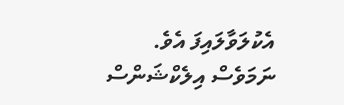އެކުލަވާލައިފަ އެވެ.
ނަމަވެސް އިލެކްޝަންސް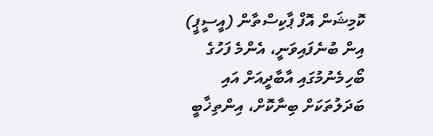ކޮމިޝަން އޮފް ޕާކިސްތާން (އީސީޕީ) އިން ބުނެފައިވަނީ، އެންމެ ފަހުގެ ބޯހިމެނުމުގައި އާބާދީއަށް އައި ބަދަލުތަކަށް ބިނާކޮށް، އިންތިޚާބީ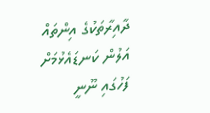ދާއިރާތަކުގެ އިންތައް އަލުން ކަނޑައެޅުމަށް ފަހުގައި ނޫނީ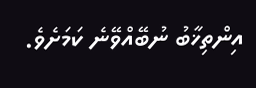އިންތިޚާބު ނުބޭއްވޭނެ ކަމަށެވެ.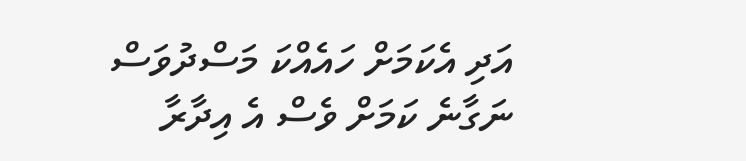އަދި އެކަމަށް ހައެއްކަ މަސްދުވަސް ނަގާނެ ކަމަށް ވެސް އެ އިދާރާ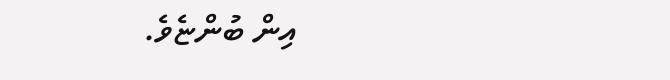އިން ބުންޏެވެ.